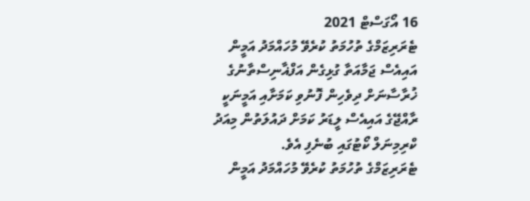16 އޯގަސްޓް 2021
ޓެރަރިޒަމްގެ ތުހުމަތު ކުރެވޭ މުހައްމަދު އަމީން އައިއެސް ޖަމާއަތާ ގުޅިގެން އަފްޣާނިސްތާނުގެ ޚުރާސާނަށް ދިވެހިން ފޮނުވި ކަމަށާއި އަމީނަކީ ރާއްޖޭގެ އައިއެސް ލީޑަރު ކަމަށް ދައުލަތުން މިއަދު ކްރިމިނަލް ކޯޓުގައި ބުނެފި އެވެ.
ޓެރަރިޒަމްގެ ތުހުމަތު ކުރެވޭ މުހައްމަދު އަމީން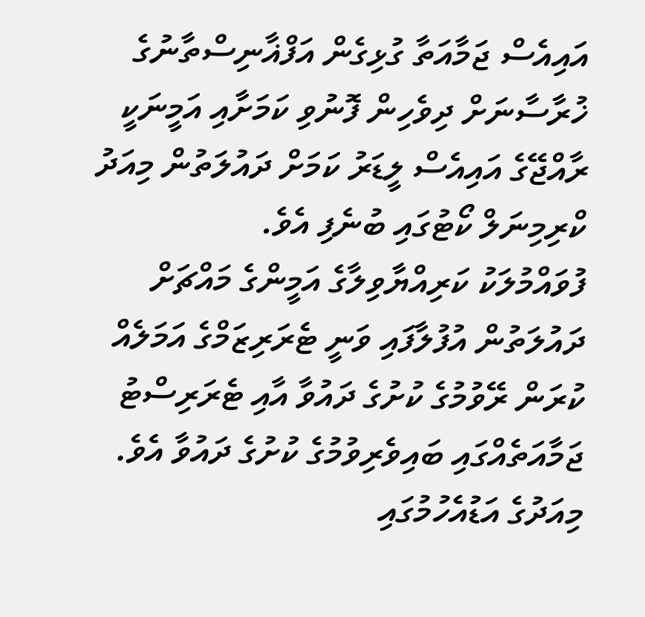އައިއެސް ޖަމާއަތާ ގުޅިގެން އަފްޣާނިސްތާނުގެ ޚުރާސާނަށް ދިވެހިން ފޮނުވި ކަމަށާއި އަމީނަކީ ރާއްޖޭގެ އައިއެސް ލީޑަރު ކަމަށް ދައުލަތުން މިއަދު ކްރިމިނަލް ކޯޓުގައި ބުނެފި އެވެ.
ފުވައްމުލަކު ކަރިއްޔާވިލާގެ އަމީންގެ މައްޗަށް ދައުލަތުން އުފުލާފައި ވަނީ ޓެރަރިޒަމްގެ އަމަލެއް ކުރަން ރޭވުމުގެ ކުށުގެ ދައުވާ އާއި ޓެރަރިސްޓު ޖަމާއަތެއްގައި ބައިވެރިވުމުގެ ކުށުގެ ދައުވާ އެވެ.
މިއަދުގެ އަޑުއެހުމުގައި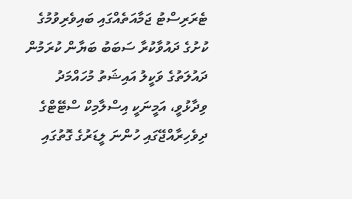ޓެރަރިސްޓު ޖަމާއަތެއްގައި ބައިވެރިވުމުގެ ކުށުގެ ދައުވާކުރާ ސަބަބު ބަޔާން ކުރަމުން ދައުލަތުގެ ވަކީލު އައިޝަތު މުހައްމަދު ވިދާޅުވީ، އަމީނަކީ އިސްލާމިކް ސްޓޭޓްގެ ދިވެހިރާއްޖޭގައި ހުންނަ ލީޑަރުގެ ގޮތުގައި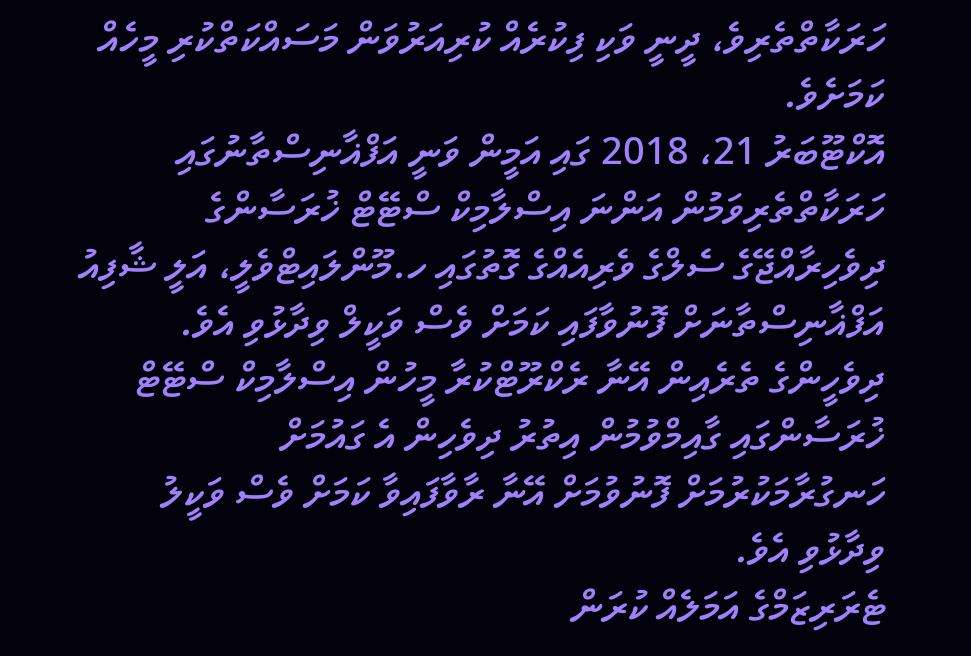ހަރަކާތްތެރިވެ، ދީނީ ވަކި ފިކުރެއް ކުރިއަރުވަން މަސައްކަތްކުރި މީހެއް ކަމަށެވެ.
އޮކްޓޫބަރު 21، 2018 ގައި އަމީން ވަނީ އަފްޣާނިސްތާނުގައި ހަރަކާތްތެރިވަމުން އަންނަ އިސްލާމިކް ސްޓޭޓް ޚުރަސާންގެ ދިވެހިރާއްޖޭގެ ސެލްގެ ވެރިއެއްގެ ގޮތުގައި ހ.މޫންލައިޓްވެލީ، އަލީ ޝާފިއު އަފްޣާނިސްތާނަށް ފޮނުވާފައި ކަމަށް ވެސް ވަކީލް ވިދާޅުވި އެވެ.
ދިވެހީންގެ ތެރެއިން އޭނާ ރެކްރޫޓްކުރާ މީހުން އިސްލާމިކް ސްޓޭޓް ޚުރަސާންގައި ގާއިމްވުމުން އިތުރު ދިވެހިން އެ ގައުމަށް ހަނގުރާމަކުރުމަށް ފޮނުވުމަށް އޭނާ ރާވާފައިވާ ކަމަށް ވެސް ވަކީލު ވިދާޅުވި އެވެ.
ޓެރަރިޒަމްގެ އަމަލެއް ކުރަން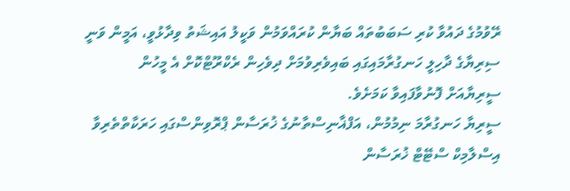ރޭވުމުގެ ދައުވާ ކުރި ސަބަބުތައް ބަޔާން ކުރައްވަމުން ވަކީލު އައިޝަތު ވިދާޅުވީ، އަމީން ވަނީ ސިރިޔާގެ ދާހިލީ ހަނގުރާމައިގައި ބައިވެރިވުމަށް ދިވެހިން ރެކްރޫޓްކޮށް އެ މީހުން ސީރިޔާއަށް ފޮނުވާފައިވާ ކަމަށެވެ.
ސީރިޔާ ހަނގުރާމަ ނިމުމުން، އަފްޣާނިސްތާނުގެ ޚުރަސާން ޕްރޮވިންސްގައި ހަރަކާތްތެރިވާ އިސްލާމިކް ސްޓޭޓް ޚުރަސާން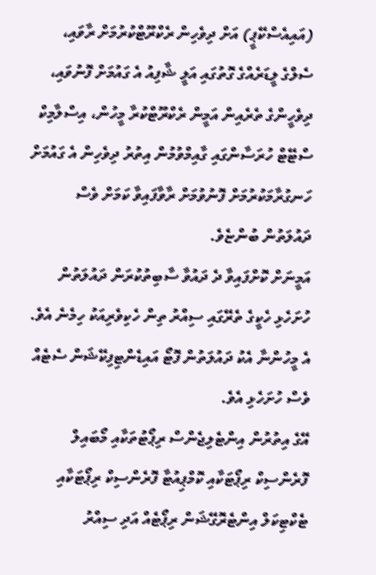(އައިއެސްކޭޕީ) އަށް ދިވެހިން ރެކްރޫޓްކުރުމަށް ރާވައި، ސެލްގެ ލީޑަރެއްގެ ގޮތުގައި އަލީ ޝާފިއު އެ ގައުމަށް ފޮނުވައި، ދިވެހީންގެ ތެރެއިން އަމީން ރެކްރޫޓްކުރާ މީހުން، އިސްލާމިކް ސްޓޭޓް ހުރަސާންގައި ގާއިމްވުމުން އިތުރު ދިވެހިން އެ ގައުމަށް ހަނގުރާމަކުރުމަށް ފޮނުވުމަށް ރާވާފައިވާ ކަމަށް ވެސް ދައުލަތުން ބުންޏެވެ.
އަމީނަށް ކޮށްފައިވާ ދެ ދައުވާ ސާބިތުކުރަން ދައުލަތުން ހުށަހެޅި ހެކީގެ ތެރޭގައި ސިއްރު ތިން ހެކިވެރިއަކު ހިމެނެ އެވެ. އެ މީހުންނާ އެކު ދައުލަތުން ފޮޓޯ އައިޑެންޓިފިކޭޝަން ސެޓެއް ވެސް ހުށަހެޅި އެވެ.
އޭގެ އިތުރުން އިންޓެލިޖެންސް ރިޕޯޓުތަކާއި މޯބައިލް ފޮރެންސިކް ރިޕޯޓަކާއި ކޮމްޕިއުޓާ ފޮރެންސިކް ރިޕޯޓަކާއި ޓެކްޓިކަލް އިންޓެރޮގޭޝަން ރިޕޯޓެއް އަދި ސިއްރު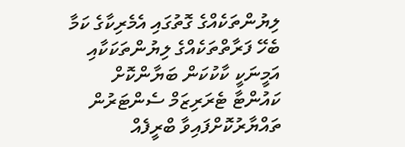ލިޔުންތަކެއްގެ ގޮތުގައި އެމެރިކާގެ ކަމާ ބެހޭ ފަރާތްތަކެއްގެ ލިޔުންތަކަކާއި އަމީނަކީ ކާކުކަން ބަޔާންކޮށް ކައުންޓާ ޓެރަރިޒަމް ސެންޓަރުން ތައްޔާރުކޮށްފައިވާ ބްރީފެއް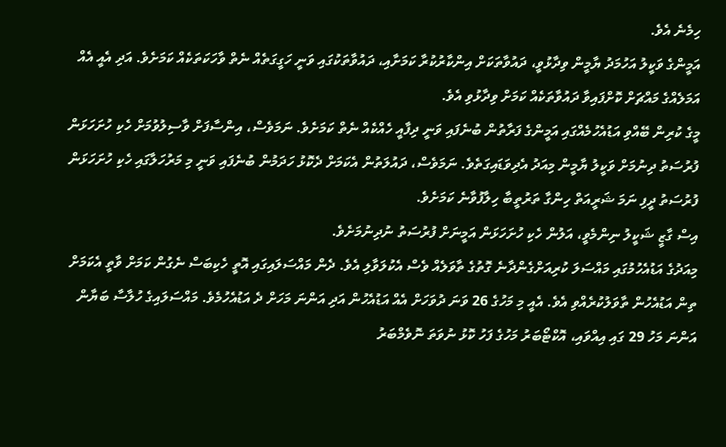ހިމެނެ އެވެ.
އަމީންގެ ވަކީލު އަހުމަދު ޔާމީން ވިދާޅުވީ، ދައުވާތަކަށް އިންކާރުކުރާ ކަމަށާއި، ދައުވާތަކުގައި ވަނީ ހަގީގަތެއް ނެތް ވާހަކަތަކެއް ކަމަށެވެ. އަދި އެއީ އެއް އަމަލެއްގެ މައްޗަށް ކޮށްފައިވާ ދައުވާތަކެއް ކަމަށް ވިދާޅުވި އެވެ.
މީގެ ކުރިން ބޭއްވި އަޑުއެހުމެއްގައި އަމީންގެ ފަރާތުން ބުނެފައި ވަނީ ދިފާއީ ހެއްކެއް ނެތް ކަމަށެވެ. ނަމަވެސް، އިންސާފަށް ވާސިލުވުމަށް ހެކި ހުށަހަޅަން ފުރުސަތު ދިނުމަށް ވަކީލު ޔާމީން މިއަދު އެދިވަޑައިގަތެވެ. ނަމަވެސް، ދައުލަތުން އެކަމަށް ދެކޮޅު ހަދަމުން ބުނެފައި ވަނީ މި މަރުހަލާގައި ހެކި ހުށަހަޅަން ފުރުސަތު ދީފި ނަމަ ޝަރީއަތް ހިންގާ ތަރުތީބާ ހިލާފުވާނެ ކަމަށެވެ.
އިސް ގާޒީ ޝަކީލު ނިންމެވީ، އަލުން ހެކި ހުށަހަޅަން އަމީނަށް ފުރުސަތު ނުދިނުމަށެވެ.
މިއަދުގެ އަޑުއެހުމުގައި މައްސަލަ ކުރިއަށްގެންދާނެ ގޮތުގެ ތާވަލެއް ވެސް އެކުލަވާލި އެވެ. ދެން މައްސަލައިގައި އޮތީ ހެކިބަސް ނެގުން ކަމަށް ވާތީ އެކަމަށް ތިން އަޑުއެހުން ތާވަލުކުރެއްވި އެވެ. އެއީ މި މަހުގެ 26 ވަނަ ދުވަހަށް އެއް އަޑުއެހުން އަދި އަންނަ މަހަށް ދެ އަޑުއެހުމެވެ. މައްސަލައިގެ ހުލާސާ ބަޔާން އަންނަ މަހު 29 ގައި އިއްވައި، އޮކްޓޯބަރު މަހުގެ ފަހު ކޮޅު ނުވަތަ ނޮވެމްބަރު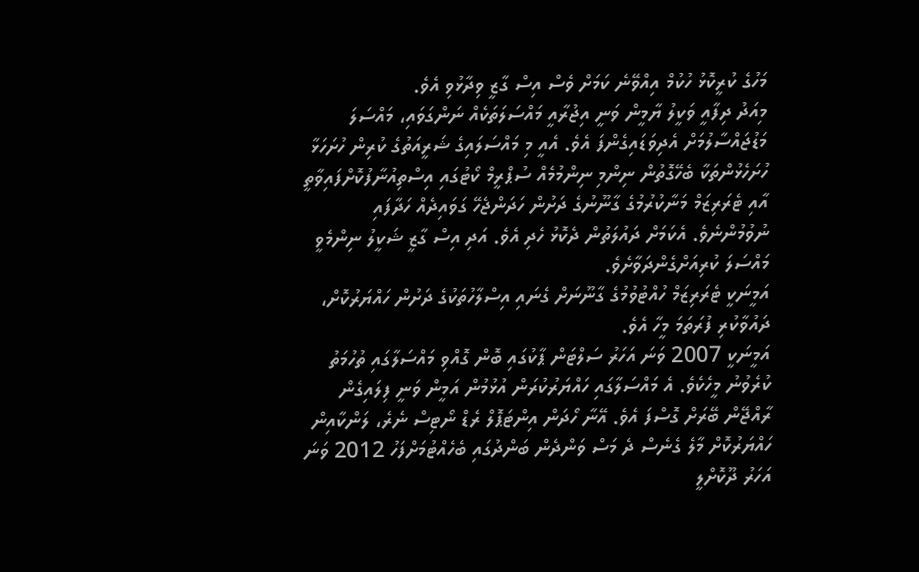މަހުގެ ކުރީކޮޅު ހުކުމް އިއްވޭނެ ކަމަށް ވެސް އިސް ގާޒީ ވިދާޅުވި އެވެ.
މިއަދު ދިފާއީ ވަކީލު ޔާމީން ވަނީ އިޖުރާއީ މައްސަލަތަކެއް ނަންގަވައި، މައްސަލަ މަޑުޖައްސާލުމަށް އެދިވަޑައިގެންފަ އެވެ. އެއީ މި މައްސަލައިގެ ޝަރީއަތުގެ ކުރިން ހުށަހަޅާ ހުށަހެޅުންތަކާ ބެހޭގޮތުން ނިންމި ނިންމުމެއް ސުޕްރީމް ކޯޓުގައި އިސްތިއުނާފުކޮށްފައިވާތީ އާއި ޓެރަރިޒަމް މަނާކުރުމުގެ ގާނޫނުގެ ދަށުން ހަދަންޖެހޭ ގަވައިދެއް ހަދާފައި ނުވުމުންނެވެ. އެކަމަށް ދައުލަތުން ދެކޮޅު ހެދި އެވެ. އަދި އިސް ގާޒީ ޝަކީލު ނިންމެވީ މައްސަލަ ކުރިއަށްގެންދަވާށެވެ.
އަމީނަކީ ޓެރަރިޒަމް ހުއްޓުވުމުގެ ގާނޫނަށް ގެނައި އިސްލާހުތަކުގެ ދަށުން ހައްޔަރުކޮށް، ދައުވާކުރި ފުރަތަމަ މީހާ އެވެ.
އަމީނަކީ 2007 ވަނަ އަހަރު ސަލްޓަން ޕާކުގައި ބޮން ގޮއްވި މައްސަލާގައި ތުހުމަތު ކުރެވުނު މީހެކެވެ. އެ މައްސަލާގައި ހައްޔަރުކުރަން އުޅުމުން އަމީން ވަނީ ފިލައިގެން ރާއްޖޭން ބޭރަށް ގޮސްފަ އެވެ. އޭނާ ހޯދަން އިންޓަޕޮލް ރެޑް ނޯޓިސް ނެރެ، ލަންކާއިން ހައްޔަރުކޮށް މާލެ ގެނެސް ދެ މަސް ވަންދެން ބަންދުގައި ބެހެއްޓުމަށްފަހު 2012 ވަނަ އަހަރު ދޫކޮށްލީ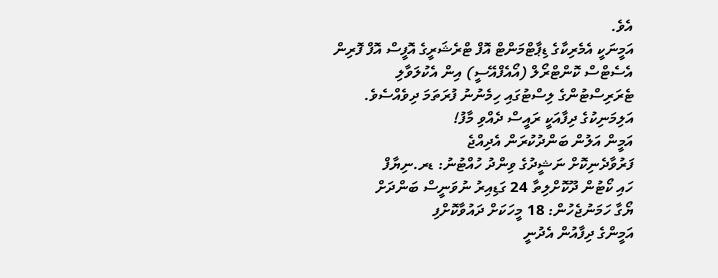އެވެ.
އަމީނަކީ އެމެރިކާގެ ޑިޕާޓްމަންޓް އޮފް ޓްރެޝަރީގެ އޮފީސް އޮފް ފޮރިން އެސެޓްސް ކޮންޓްރޯލް (އޯއެފްއޭސީ) އިން އެކުލަވާލި ޓެރަރިސްޓުންގެ ލިސްޓުގައި ހިމެނުނު ފުރަތަމަ ދިވެއްސެވެ.
އަލިމަނިކުގެ ދިފާއަކީ ރައީސް ދެއްވި މާފު!
އަމީން އަލުން ބަންދުކުރަން އެދިއްޖެ
ފަރުވާދެނިކޮށް ނަޝީދުގެ ވިންދު ހުއްޓުނު: ޑރ.ނިޔާފް
ހައި ކޯޓުން ދޫކޮށްލިތާ 24 ގަޑިއިރު ނުވަނީސް ބަންދަށް
ޔޯގާ ހަމަނުޖެހުން: 18 މީހަކަށް ދައުވާކޮށްފި
އަމީންގެ ދިފާއުން އެދުނީ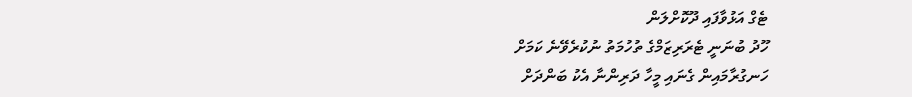ޓެގް އަޅުވާފައި ދޫކޮށްލަން
ހޫދު ބުނަނީ ޓެރަރިޒަމްގެ ތުހުމަތު ނުކުރެވޭނެ ކަމަށް
ހަނގުރާމައިން ގެނައި މީހާ ދަރިންނާ އެކު ބަންދަށް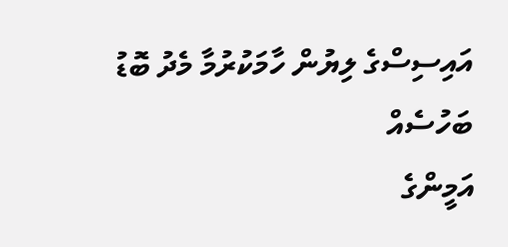އައިސިސްގެ ލިޔުން ހާމަކުރުމާ މެދު ބޮޑު ބަހުސެއް
އަމީންގެ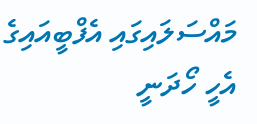މައްސަލައިގައި އެފްބީއައިގެ އެހީ ހޯދަނީ